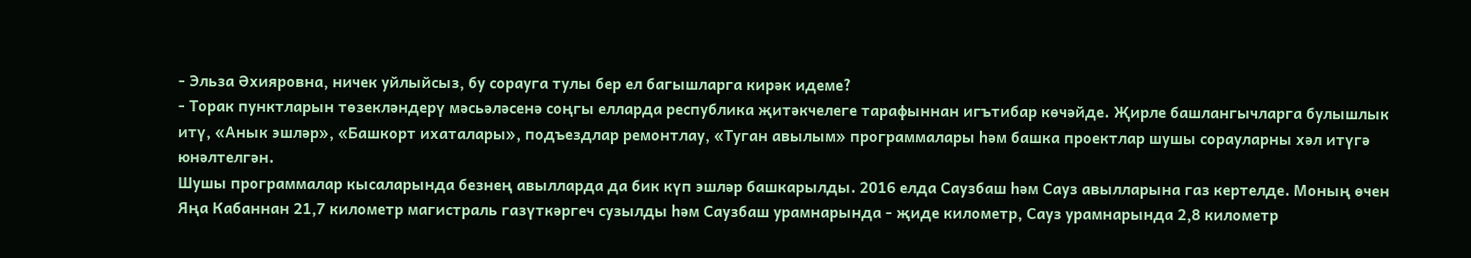- Эльза Әхияровна, ничек уйлыйсыз, бу сорауга тулы бер ел багышларга кирәк идеме?
- Торак пунктларын төзекләндерү мәсьәләсенә соңгы елларда республика җитәкчелеге тарафыннан игътибар көчәйде. Җирле башлангычларга булышлык итү, «Анык эшләр», «Башкорт ихаталары», подъездлар ремонтлау, «Туган авылым» программалары һәм башка проектлар шушы сорауларны хәл итүгә юнәлтелгән.
Шушы программалар кысаларында безнең авылларда да бик күп эшләр башкарылды. 2016 елда Саузбаш һәм Сауз авылларына газ кертелде. Моның өчен Яңа Кабаннан 21,7 километр магистраль газүткәргеч сузылды һәм Саузбаш урамнарында - җиде километр, Сауз урамнарында 2,8 километр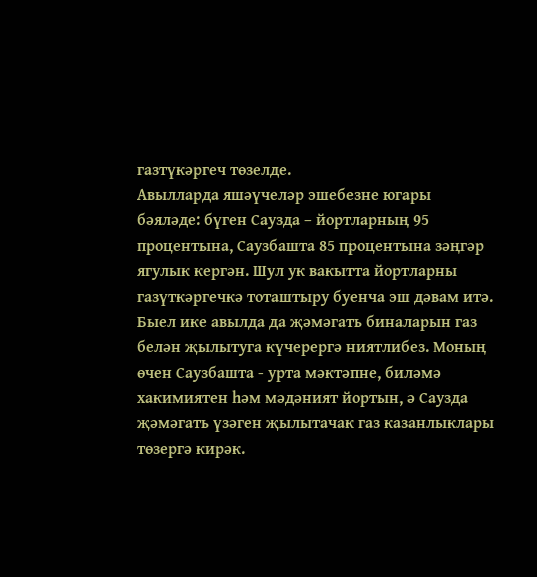газтүкәргеч төзелде.
Авылларда яшәүчеләр эшебезне югары бәяләде: бүген Саузда – йортларның 95 процентына, Саузбашта 85 процентына зәңгәр ягулык кергән. Шул ук вакытта йортларны газүткәргечкә тоташтыру буенча эш дәвам итә.
Быел ике авылда да җәмәгать биналарын газ белән җылытуга күчерергә ниятлибез. Моның өчен Саузбашта - урта мәктәпне, биләмә хакимиятен һәм мәдәният йортын, ә Саузда җәмәгать үзәген җылытачак газ казанлыклары төзергә кирәк.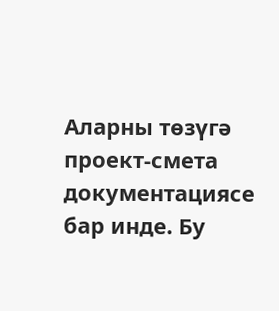Аларны төзүгә проект-смета документациясе бар инде. Бу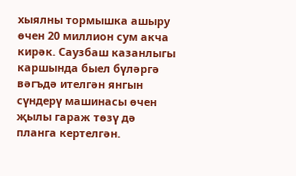хыялны тормышка ашыру өчен 20 миллион сум акча кирәк. Саузбаш казанлыгы каршында быел бүләргә вәгъдә ителгән янгын сүндерү машинасы өчен җылы гараж төзү дә планга кертелгән.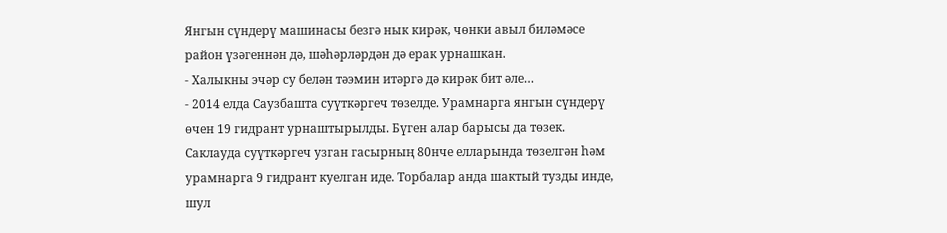Янгын сүндерү машинасы безгә нык кирәк, чөнки авыл биләмәсе район үзәгеннән дә, шәһәрләрдән дә ерак урнашкан.
- Халыкны эчәр су белән тәэмин итәргә дә кирәк бит әле…
- 2014 елда Саузбашта суүткәргеч төзелде. Урамнарга янгын сүндерү өчен 19 гидрант урнаштырылды. Бүген алар барысы да төзек.
Саклауда суүткәргеч узган гасырның 80нче елларында төзелгән һәм урамнарга 9 гидрант куелган иде. Торбалар анда шактый тузды инде, шул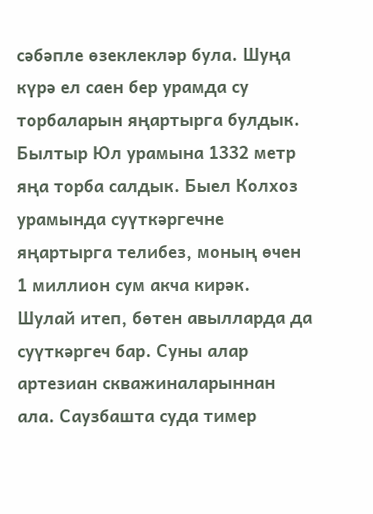сәбәпле өзеклекләр була. Шуңа күрә ел саен бер урамда су торбаларын яңартырга булдык. Былтыр Юл урамына 1332 метр яңа торба салдык. Быел Колхоз урамында суүткәргечне яңартырга телибез, моның өчен 1 миллион сум акча кирәк.
Шулай итеп, бөтен авылларда да суүткәргеч бар. Суны алар артезиан скважиналарыннан ала. Саузбашта суда тимер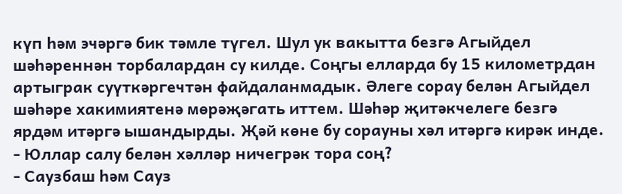күп һәм эчәргә бик тәмле түгел. Шул ук вакытта безгә Агыйдел шәһәреннән торбалардан су килде. Соңгы елларда бу 15 километрдан артыграк суүткәргечтән файдаланмадык. Әлеге сорау белән Агыйдел шәһәре хакимиятенә мөрәҗәгать иттем. Шәһәр җитәкчелеге безгә ярдәм итәргә ышандырды. Җәй көне бу сорауны хәл итәргә кирәк инде.
- Юллар салу белән хәлләр ничегрәк тора соң?
- Саузбаш һәм Сауз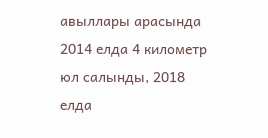авыллары арасында 2014 елда 4 километр юл салынды, 2018 елда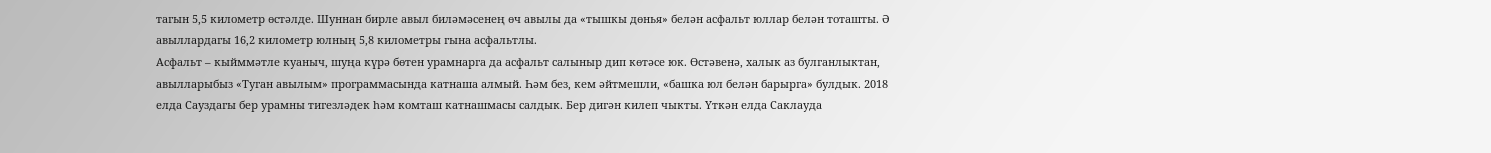тагын 5,5 километр өстәлде. Шуннан бирле авыл биләмәсенең өч авылы да «тышкы дөнья» белән асфальт юллар белән тоташты. Ә авыллардагы 16,2 километр юлның 5,8 километры гына асфальтлы.
Асфальт – кыйммәтле куаныч, шуңа күрә бөтен урамнарга да асфальт салыныр дип көтәсе юк. Өстәвенә, халык аз булганлыктан, авылларыбыз «Туган авылым» программасында катнаша алмый. Һәм без, кем әйтмешли, «башка юл белән барырга» булдык. 2018 елда Сауздагы бер урамны тигезләдек һәм комташ катнашмасы салдык. Бер дигән килеп чыкты. Үткән елда Саклауда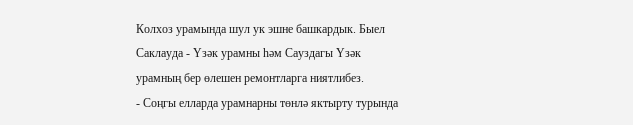Колхоз урамында шул ук эшне башкардык. Быел Саклауда - Үзәк урамны һәм Сауздагы Үзәк урамның бер өлешен ремонтларга ниятлибез.
- Соңгы елларда урамнарны төнлә яктырту турында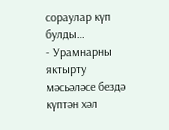сораулар күп булды…
- Урамнарны яктырту мәсьәләсе бездә күптән хәл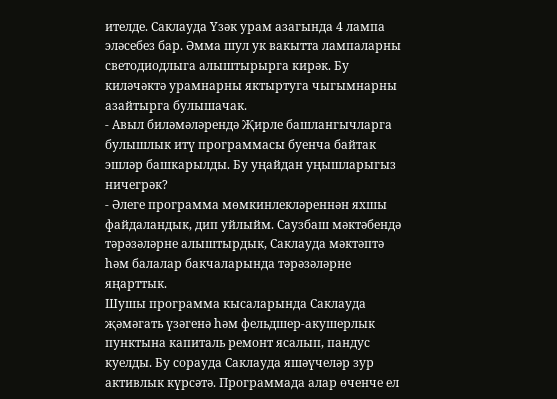ителде. Саклауда Үзәк урам азагында 4 лампа эләсебез бар. Әмма шул ук вакытта лампаларны светодиодлыга алыштырырга кирәк. Бу киләчәктә урамнарны яктыртуга чыгымнарны азайтырга булышачак.
- Авыл биләмәләрендә Җирле башлангычларга булышлык итү программасы буенча байтак эшләр башкарылды. Бу уңайдан уңышларыгыз ничегрәк?
- Әлеге программа мөмкинлекләреннән яхшы файдаландык, дип уйлыйм. Саузбаш мәктәбендә тәрәзәләрне алыштырдык, Саклауда мәктәптә һәм балалар бакчаларында тәрәзәләрне яңарттык.
Шушы программа кысаларында Саклауда җәмәгать үзәгенә һәм фельдшер-акушерлык пунктына капиталь ремонт ясалып, пандус куелды. Бу сорауда Саклауда яшәүчеләр зур активлык күрсәтә. Программада алар өченче ел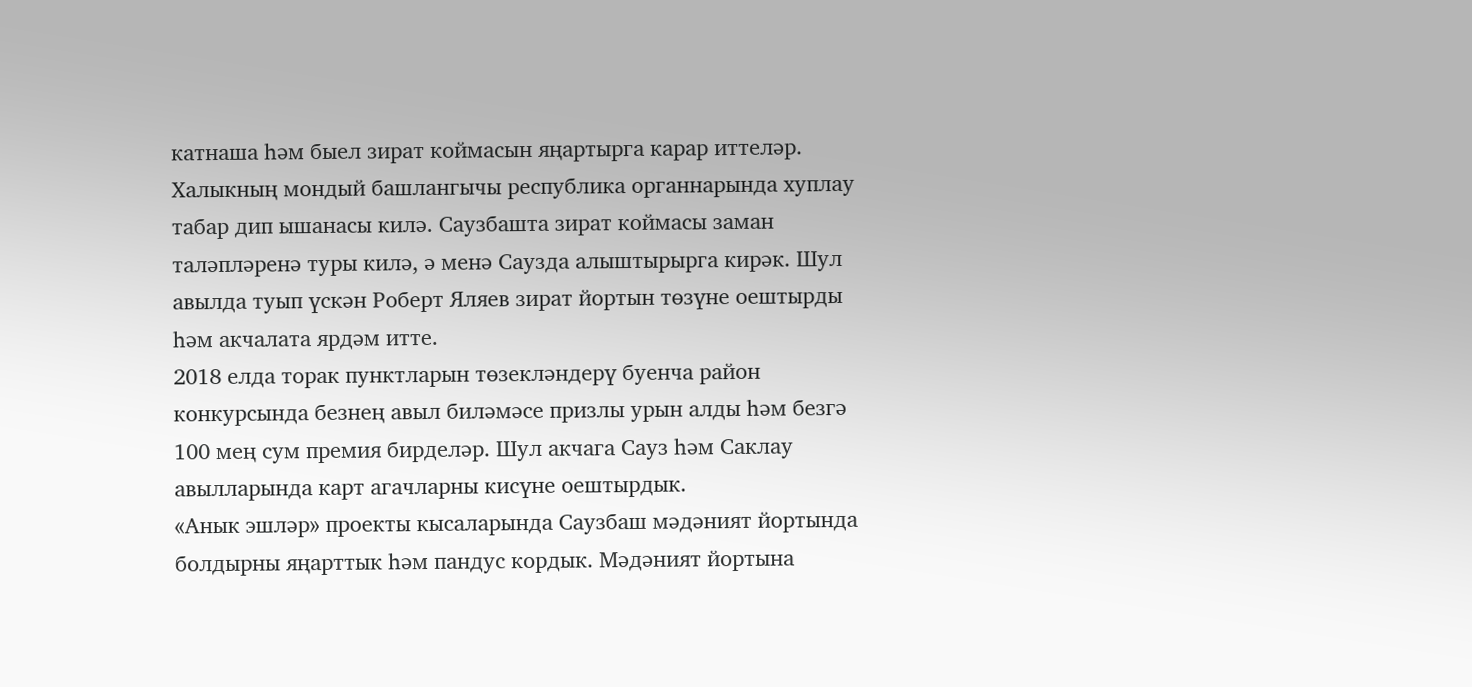катнаша һәм быел зират коймасын яңартырга карар иттеләр. Халыкның мондый башлангычы республика органнарында хуплау табар дип ышанасы килә. Саузбашта зират коймасы заман таләпләренә туры килә, ә менә Саузда алыштырырга кирәк. Шул авылда туып үскән Роберт Яляев зират йортын төзүне оештырды һәм акчалата ярдәм итте.
2018 елда торак пунктларын төзекләндерү буенча район конкурсында безнең авыл биләмәсе призлы урын алды һәм безгә 100 мең сум премия бирделәр. Шул акчага Сауз һәм Саклау авылларында карт агачларны кисүне оештырдык.
«Анык эшләр» проекты кысаларында Саузбаш мәдәният йортында болдырны яңарттык һәм пандус кордык. Мәдәният йортына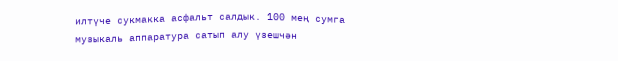илтүче сукмакка асфальт салдык. 100 мең сумга музыкаль аппаратура сатып алу үзешчән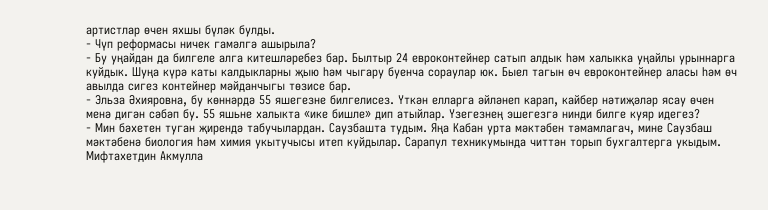артистлар өчен яхшы бүләк булды.
- Чүп реформасы ничек гамәлгә ашырыла?
- Бу уңайдан да билгеле алга китешләребез бар. Былтыр 24 евроконтейнер сатып алдык һәм халыкка уңайлы урыннарга куйдык. Шуңа күрә каты калдыкларны җыю һәм чыгару буенча сораулар юк. Быел тагын өч евроконтейнер аласы һәм өч авылда сигез контейнер мәйданчыгы төзисе бар.
- Эльза Әхияровна, бу көннәрдә 55 яшегезне билгелисез. Үткән елларга әйләнеп карап, кайбер нәтиҗәләр ясау өчен менә дигән сәбәп бу. 55 яшьне халыкта «ике бишле» дип атыйлар. Үзегезнең эшегезгә нинди билге куяр идегез?
- Мин бәхетен туган җирендә табучылардан. Саузбашта тудым. Яңа Кабан урта мәктәбен тәмамлагач, мине Саузбаш мәктәбенә биология һәм химия укытучысы итеп куйдылар. Сарапул техникумында читтән торып бухгалтерга укыдым. Мифтахетдин Акмулла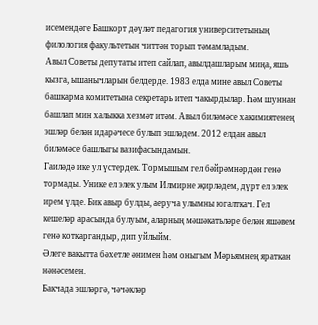исемендәге Башкорт дәүләт педагогия университетының филология факультетын читтән торып тәмамладым.
Авыл Советы депутаты итеп сайлап, авылдашларым миңа, яшь кызга, ышанычларын белдерде. 1983 елда мине авыл Советы башкарма комитетына секретарь итеп чакырдылар. Һәм шуннан башлап мин халыкка хезмәт итәм. Авыл биләмәсе хакимиятенең эшләр белән идарәчесе булып эшләдем. 2012 елдан авыл биләмәсе башлыгы вазифасындамын.
Гаиләдә ике ул үстердек. Тормышым гел бәйрәмнәрдән генә тормады. Унике ел элек улым Илмирне җирләдем, дүрт ел элек ирем үлде. Бик авыр булды, аеруча улымны югалткач. Гел кешеләр арасында булуым, аларның мәшәкатьләре белән яшәвем генә коткаргандыр, дип уйлыйм.
Әлеге вакытта бәхетле әнимен һәм оныгым Мәрьямнең яраткан нәнәсемен.
Бакчада эшләргә, чәчәкләр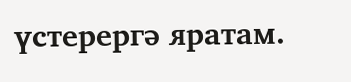үстерергә яратам.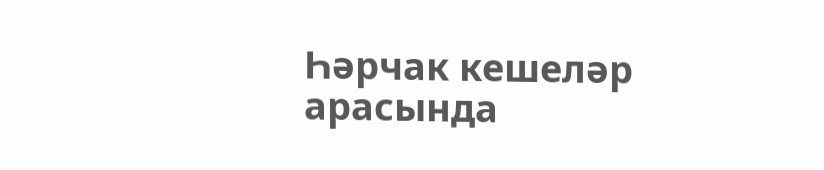Һәрчак кешеләр арасында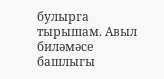булырга тырышам. Авыл биләмәсе башлыгы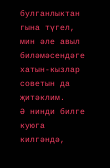булганлыктан гына түгел, мин әле авыл биләмәсендәге хатын-кызлар советын да җитәклим.
Ә нинди билге куюга килгәндә,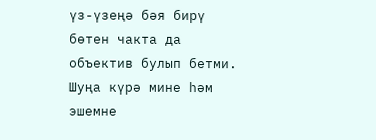үз-үзеңә бәя бирү бөтен чакта да объектив булып бетми. Шуңа күрә мине һәм эшемне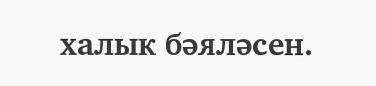халык бәяләсен.